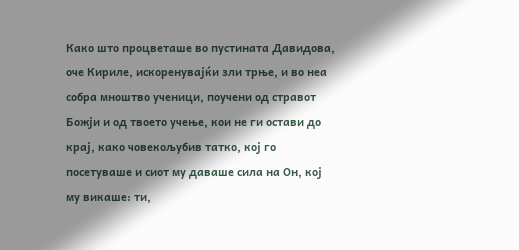Како што процветаше во пустината Давидова, оче Кириле, искоренувајќи зли трње, и во неа собра мноштво ученици, поучени од стравот Божји и од твоето учење, кои не ги остави до крај, како човекољубив татко, кој го посетуваше и сиот му даваше сила на Он, кој му викаше: ти,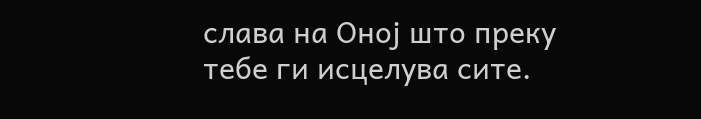слава на Оној што преку тебе ги исцелува сите.